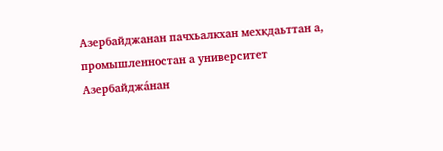Азербайджанан пачхьалкхан мехкдаьттан а, промышленностан а университет
Азербайджа́нан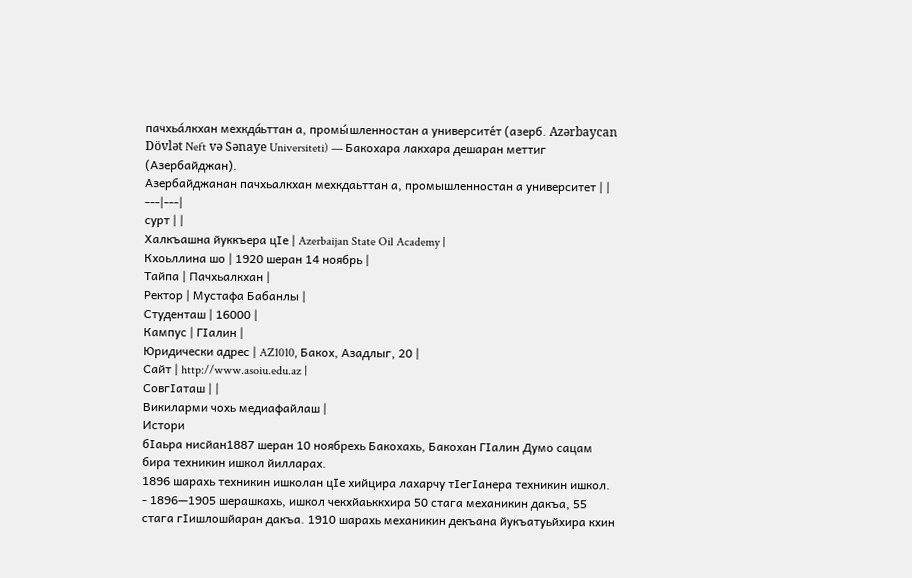пачхьа́лкхан мехкда́ьттан а, промы́шленностан а университе́т (азерб. Azərbaycan Dövlət Neft və Sənaye Universiteti) — Бакохара лакхара дешаран меттиг (Азербайджан).
Азербайджанан пачхьалкхан мехкдаьттан а, промышленностан а университет | |
---|---|
сурт | |
Халкъашна йуккъера цӀе | Azerbaijan State Oil Academy |
Кхоьллина шо | 1920 шеран 14 ноябрь |
Тайпа | Пачхьалкхан |
Ректор | Мустафа Бабанлы |
Студенташ | 16000 |
Кампус | ГӀалин |
Юридически адрес | AZ1010, Бакох, Азадлыг, 20 |
Сайт | http://www.asoiu.edu.az |
СовгӀаташ | |
Викиларми чохь медиафайлаш |
Истори
бӀаьра нисйан1887 шеран 10 ноябрехь Бакохахь, Бакохан ГӀалин Думо сацам бира техникин ишкол йилларах.
1896 шарахь техникин ишколан цӀе хийцира лахарчу тӀегӀанера техникин ишкол.
- 1896—1905 шерашкахь, ишкол чекхйаьккхира 50 стага механикин дакъа, 55 стага гӀишлошйаран дакъа. 1910 шарахь механикин декъана йукъатуьйхира кхин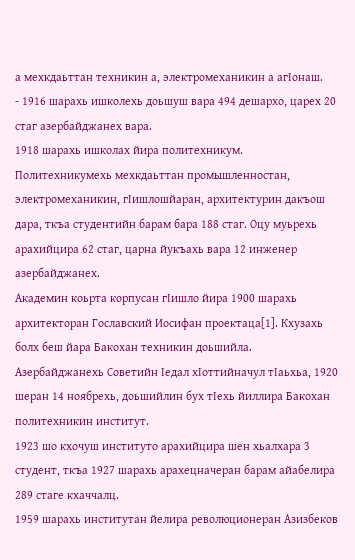а мехкдаьттан техникин а, электромеханикин а агӀонаш.
- 1916 шарахь ишколехь доьшуш вара 494 дешархо, царех 20 стаг азербайджанех вара.
1918 шарахь ишколах йира политехникум. Политехникумехь мехкдаьттан промышленностан, электромеханикин, гӀишлошйаран, архитектурин дакъош дара, ткъа студентийн барам бара 188 стаг. Оцу муьрехь арахийцира 62 стаг, царна йукъахь вара 12 инженер азербайджанех.
Академин коьрта корпусан гӀишло йира 1900 шарахь архитекторан Гославский Иосифан проектаца[1]. Кхузахь болх беш йара Бакохан техникин доьшийла.
Азербайджанехь Советийн Ӏедал хӀоттийначул тӀаьхьа, 1920 шеран 14 ноябрехь, доьшийлин бух тӀехь йиллира Бакохан политехникин институт.
1923 шо кхочуш институто арахийцира шен хьалхара 3 студент, ткъа 1927 шарахь арахецначеран барам айабелира 289 стаге кхаччалц.
1959 шарахь институтан йелира революционеран Азизбеков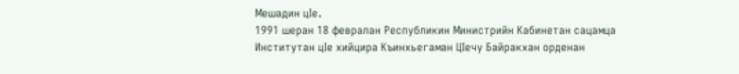Мешадин цӀе.
1991 шеран 18 февралан Республикин Министрийн Кабинетан сацамца Институтан цӀе хийцира Къинхьегаман ЦӀечу Байракхан орденан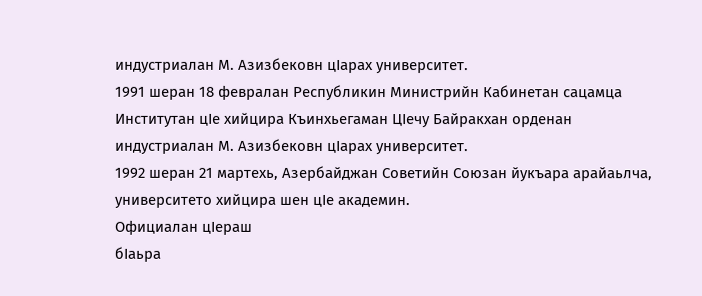индустриалан М. Азизбековн цӀарах университет.
1991 шеран 18 февралан Республикин Министрийн Кабинетан сацамца Институтан цӀе хийцира Къинхьегаман ЦӀечу Байракхан орденан индустриалан М. Азизбековн цӀарах университет.
1992 шеран 21 мартехь, Азербайджан Советийн Союзан йукъара арайаьлча, университето хийцира шен цӀе академин.
Официалан цӀераш
бӀаьра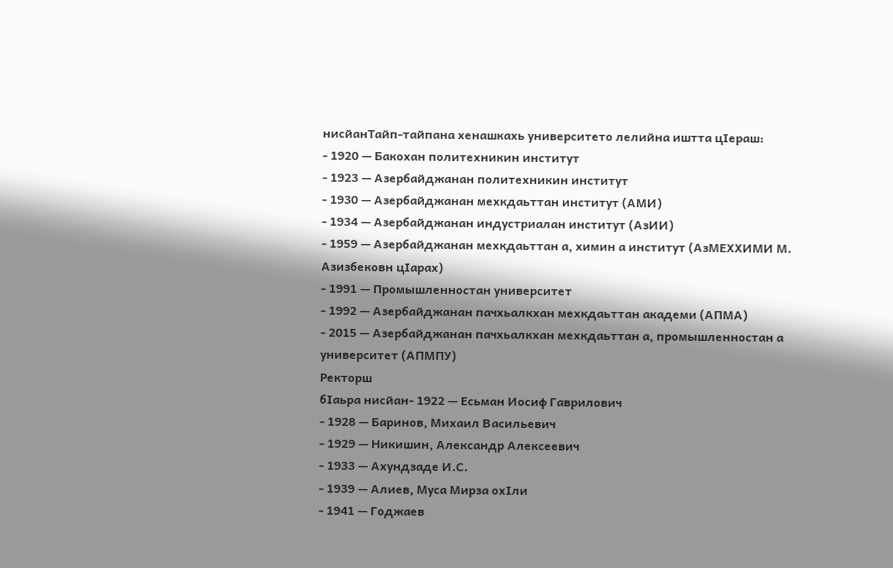нисйанТайп-тайпана хенашкахь университето лелийна иштта цӀераш:
- 1920 — Бакохан политехникин институт
- 1923 — Азербайджанан политехникин институт
- 1930 — Азербайджанан мехкдаьттан институт (АМИ)
- 1934 — Азербайджанан индустриалан институт (АзИИ)
- 1959 — Азербайджанан мехкдаьттан а, химин а институт (АзМЕХХИМИ М. Азизбековн цӀарах)
- 1991 — Промышленностан университет
- 1992 — Азербайджанан пачхьалкхан мехкдаьттан академи (АПМА)
- 2015 — Азербайджанан пачхьалкхан мехкдаьттан а, промышленностан а университет (АПМПУ)
Ректорш
бӀаьра нисйан- 1922 — Есьман Иосиф Гаврилович
- 1928 — Баринов, Михаил Васильевич
- 1929 — Никишин, Александр Алексеевич
- 1933 — Ахундзаде И.С.
- 1939 — Алиев, Муса Мирза охӀли
- 1941 — Годжаев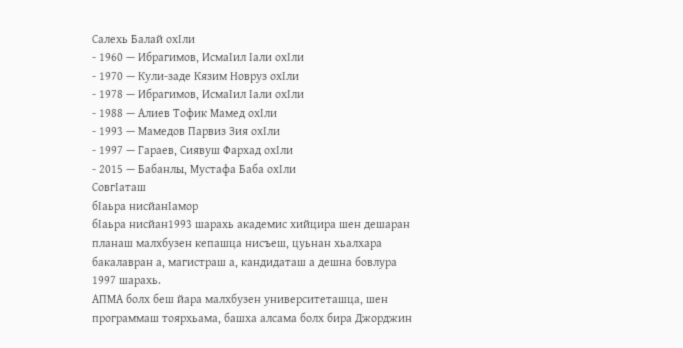Салехь Балай охӀли
- 1960 — Ибрагимов, ИсмаӀил Ӏали охӀли
- 1970 — Кули-заде Кязим Новруз охӀли
- 1978 — Ибрагимов, ИсмаӀил Ӏали охӀли
- 1988 — Алиев Тофик Мамед охӀли
- 1993 — Мамедов Парвиз Зия охӀли
- 1997 — Гараев, Сиявуш Фархад охӀли
- 2015 — Бабанлы, Мустафа Баба охӀли
СовгӀаташ
бӀаьра нисйанӀамор
бӀаьра нисйан1993 шарахь академис хийцира шен дешаран планаш малхбузен кепашца нисъеш, цуьнан хьалхара бакалавран а, магистраш а, кандидаташ а дешна бовлура 1997 шарахь.
АПМА болх беш йара малхбузен университеташца, шен программаш тоярхьама, башха алсама болх бира Джорджин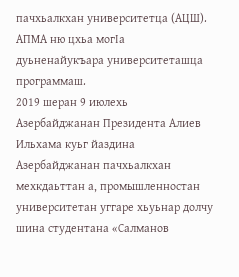пачхьалкхан университетца (АЦШ). АПМА ню цхьа могӀа дуьненайукъара университеташца программаш.
2019 шеран 9 июлехь Азербайджанан Президента Алиев Ильхама куьг йаздина Азербайджанан пачхьалкхан мехкдаьттан а, промышленностан университетан уггаре хьуьнар долчу шина студентана «Салманов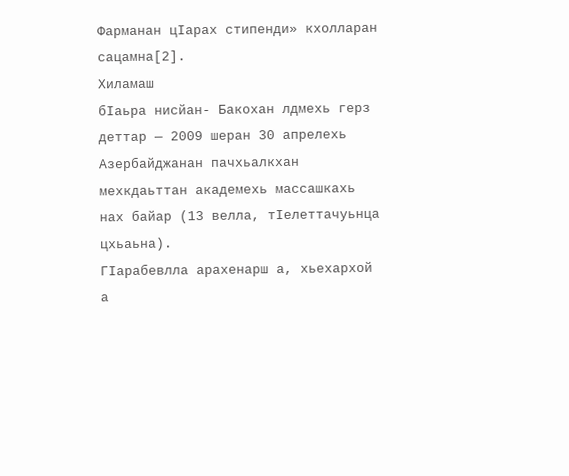Фарманан цӀарах стипенди» кхолларан сацамна[2].
Хиламаш
бӀаьра нисйан- Бакохан лдмехь герз деттар — 2009 шеран 30 апрелехь Азербайджанан пачхьалкхан мехкдаьттан академехь массашкахь нах байар (13 велла, тӀелеттачуьнца цхьаьна).
ГӀарабевлла арахенарш а, хьехархой а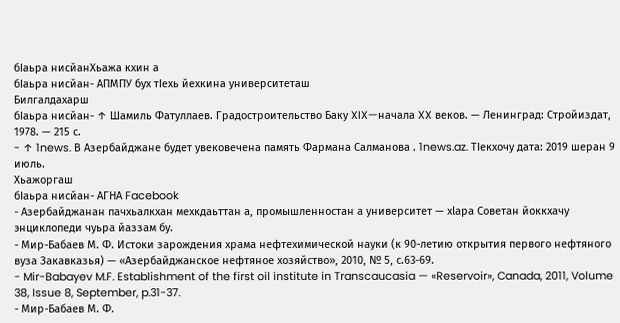бӀаьра нисйанХьажа кхин а
бӀаьра нисйан- АПМПУ бух тӀехь йехкина университеташ
Билгалдахарш
бӀаьра нисйан- ↑ Шамиль Фатуллаев. Градостроительство Баку XIX—начала XX веков. — Ленинград: Стройиздат, 1978. — 215 с.
- ↑ 1news. В Азербайджане будет увековечена память Фармана Салманова . 1news.az. ТӀекхочу дата: 2019 шеран 9 июль.
Хьажоргаш
бӀаьра нисйан- АГНА Facebook
- Азербайджанан пачхьалкхан мехкдаьттан а, промышленностан а университет — хӏара Советан йоккхачу энциклопеди чуьра йаззам бу.
- Мир-Бабаев М. Ф. Истоки зарождения храма нефтехимической науки (к 90-летию открытия первого нефтяного вуза Закавказья) — «Азербайджанское нефтяное хозяйство», 2010, № 5, с.63-69.
- Mir-Babayev M.F. Establishment of the first oil institute in Transcaucasia — «Reservoir», Canada, 2011, Volume 38, Issue 8, September, p.31-37.
- Мир-Бабаев М. Ф.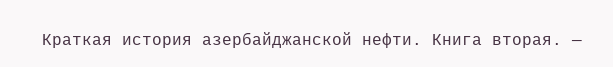Краткая история азербайджанской нефти. Книга вторая. —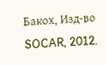Бакох, Изд-во SOCAR, 2012.